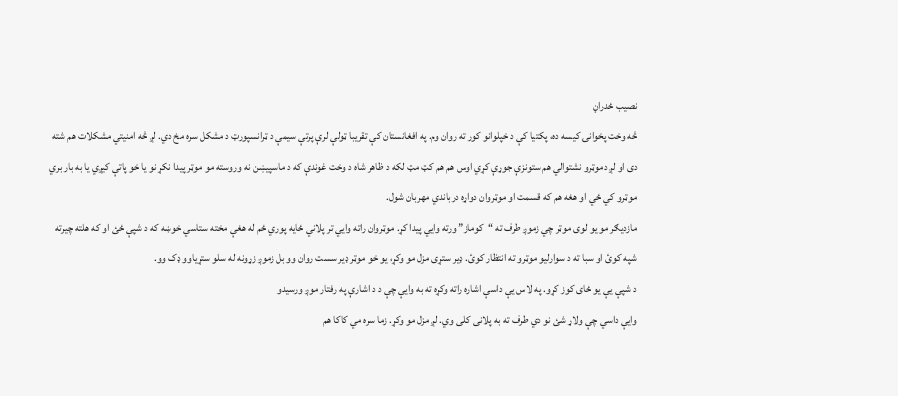نصیب ځدراڼ
څه وخت پخوانۍ کیسه ده، پکتیا کې د خپلوانو کور ته روان وم. په افغانستان کې تقریبا ټولې لرې پرتې سیمې د ټرانسپورټ د مشکل سره مخ دي. لږ څه امنیتي مشکلات هم شته دی او لږ دموټرو نشتوالي هم ستونزې جوړې کړي اوس هم هم کټ مټ لکه د ظاهر شاه د وخت غوندې که د ماسپیښن نه وروسته مو موټر پیدا نکړ نو یا خو پاتې کیږي یا به بار بري موټرو کي ځي او هغه هم که قسمت او موټروان دواړه درباندي مهربان شول.
مازدیګر مو یو لوی موټر چي زموږ طرف ته “کوماز” ورته وایي پیدا کړ. موټروان راته وایي تر پلاني ځایه پوري ځم له هغې مخته ستاسي خوښه که د شپې ځئ او که هلته چیرته شپه کوئ او سبا ته د سوارلیو موټرو ته انتظار کوئ. ډیر ستړی مزل مو وکړ، یو خو موټر ډیر سست روان وو بل زموږ زړونه له سلو ستړیاوو ډک وو.
د شپې یې یو ځای کوز کړو. په لاس یې داسې اشاره راته وکړه ته به وایې چې د د اشارې په رفتار موږ ورسیدو
وایې داسي چې ولاړ شئ نو دي طرف ته به پلانی کلی وي. لږ مزل مو وکړ. زما سره مي کاکا هم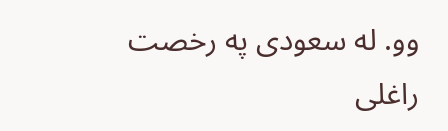وو. له سعودی په رخصت راغلی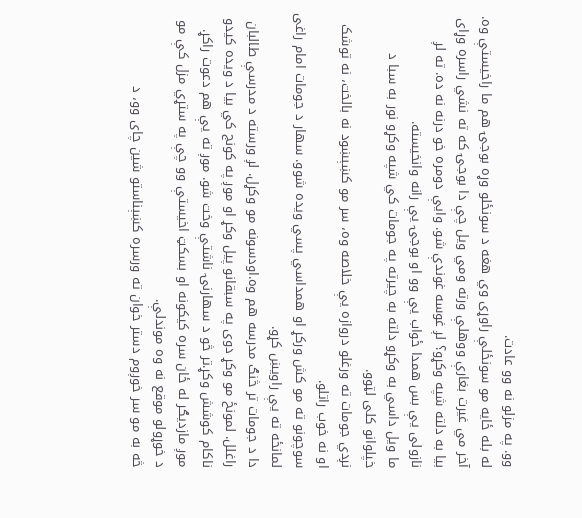وو. په مزلو نه وو عادت.
له بله ځایه مو سونځلې راوړی وي هغه د سونځلو وړه بوجۍ هم ما راخیستې وه.
آخر مي غیرت بغارې ووهلې ورته ومي ویل چې دا بوجۍ که ته نشي راسره وړای بیا به دلته شپه وکړو؟ لږ غوسه غوندې شو. وایې دومره خو درنه نه ده. ته لږ نازولی یې بس همدا ځواب یې وو او بوجۍ یې رانه وانخیسته.
ما ویل داسي به وکړو دلته به چیرته په جومات کي شپه وکړو نور به سبا د خپلوانو کلی لټوو.
نږدي جومات ته ورغلو دروازه یې خلاصه وه، سر مو کښېښود نه بالخت، نه توشک او نه خوب راتلو.
سوچونو ته مو کش ورکړ او همداسي پسي ویده شوو. سهار د جومات امام راغی لمانځه ته یې راویښ کړو.
دا د جومات تر څنګ مدرسه هم وه.اودسونه مو وکړل. لږ ورسته د مدرسې طالبان راغلل. لمونځ مو وکړ دوی په سبقانو پیل وکړ او موږ په کونج کي بیا د ویده کیدو ناکام کوشش وکړ.تر څو د سهارنۍ ناشتې وخت شو. موږ ته یې هم دعوت راکړ. موږ مازدیګر له ځان سره کیکونه او بسکټ اخیستې وو چې په ستړي مزل کې مو د خوړولو موقع نه وه موندلې.
څه به مو سر خوږوم دستر خوان ته ورسره کښېناستو شین چای وو، د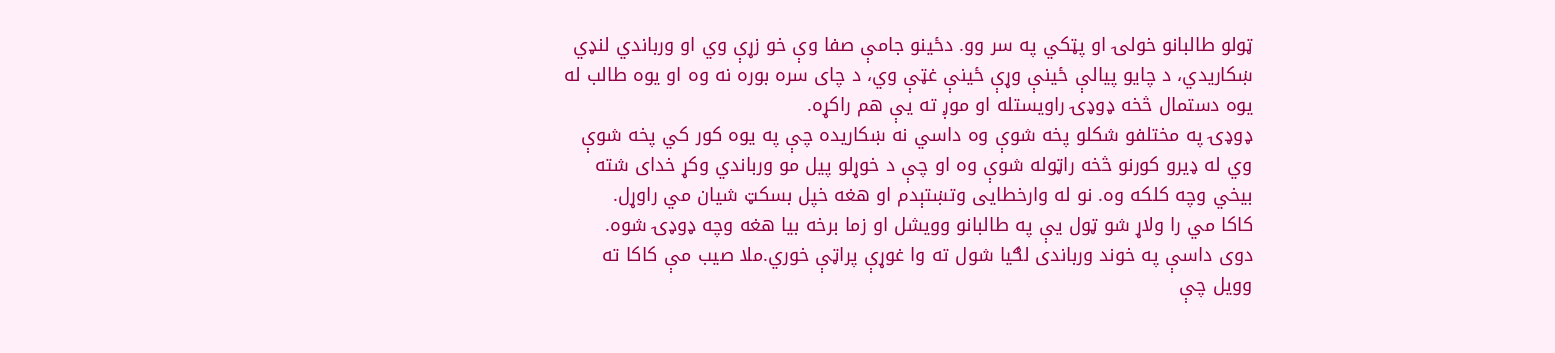ټولو طالبانو خولۍ او پټکي په سر وو. دځینو جامې صفا وې خو زړې وي او ورباندي لنډي ښکاریدي، د چايو پیالې ځینې وړې ځینې غټې وي، د چای سره بوره نه وه او یوه طالب له یوه دستمال څخه ډوډۍ راویستله او موږ ته یې هم راکړه.
ډوډۍ په مختلفو شکلو پخه شوې وه داسي نه ښکاریده چې په یوه کور کي پخه شوې وي له ډیرو کورنو څخه راټوله شوې وه او چې د خوړلو پیل مو ورباندي وکړ خدای شته بیخي وچه کلکه وه. نو له وارخطایی وتښتېدم او هغه خپل بسکټ شیان مي راوړل.
کاکا مي را ولاړ شو ټول یې په طالبانو وویشل او زما برخه بیا هغه وچه ډوډۍ شوه.
دوی داسې په خوند ورباندی لګیا شول ته وا غوړې پراټې خوري.ملا صیب مې کاکا ته وویل چې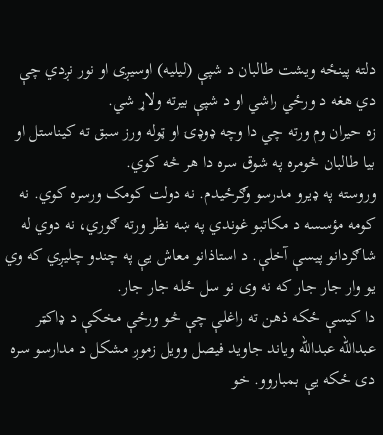دلته پینځه ویشت طالبان د شپې (لیلیه) اوسیږی او نور نږدي چې دي هغه د ورځي راشي او د شپې بیرته ولاړ شي.
زه حیران وم ورته چي دا وچه ډوډۍ او ټوله ورز سبق ته کیناستل او بیا طالبان څومره په شوق سره دا هر څه کوي.
وروسته په ډیرو مدرسو وګرځیدم. نه دولت کومک ورسره کوي. نه کومه مؤسسه د مکاتبو غوندي په ښه نظر ورته ګوري، نه دوي له شاګردانو پیسې آخلې. د استاذانو معاش یې په چندو چلیږي که وي یو وار جار جار که نه وی نو سل ځله جار جار.
دا کیسې ځکه ذهن ته راغلې چې څو ورځې مخکې د ډاکټر عبدالله عبدالله ویاند جاوید فیصل وویل زموږ مشکل د مدارسو سره دی ځکه یې بمباروو. خو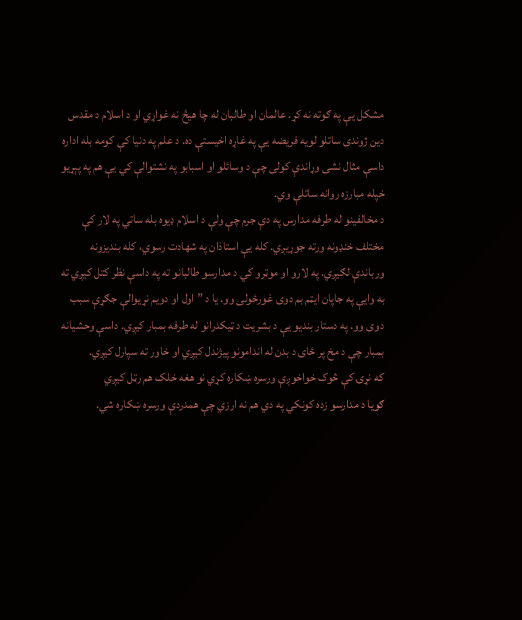مشکل یې په ګوته نه کړ. عالمان او طالبان له چا هیڅ نه غواړي او د اسلام د مقدس دین ژوندی ساتلو لویه فریضه یې په غاړه اخیستې ده. د علم په دنیا کې کومه بله اداره داسې مثال نشی وړاندې کولی چې د وسائلو او اسبابو په نشتوالې کي یې هم په پېړیو خپله مبارزه روانه ساتلې وي.
د مخالفینو له طرفه مدارس په دې جرم چې ولې د اسلام ډیوه بله ساتي په لار کې مختلف خنډونه ورته جوړیږي. کله یې استاذان په شهادت رسوي، کله بندیزونه ورباندې لګیږي. په لارو او موټرو کي د مدارسو طالبانو ته په داسې نظر کتل کیږي ته به وایې په جاپان ایټم بم دوی غورځولی وو. یا د ” اول او دویم نړیوالې جګړې سبب دوی وو. په دستار بندیو یې د بشریت د ټیکدرانو له طرفه بمبار کیږي. داسې وحشیانه بمبار چې د مخ پر ځای د بدن له اندامونو پیژندل کیږي او خاور ته سپارل کیږي.
که نړۍ کې څوک خواخوږې ورسره ښکاره کړي نو هغه خلک هم رټل کیږي
ګویا د مدارسو زده کونکي په دي هم نه ارزي چې همدردې ورسره ښکاره شي.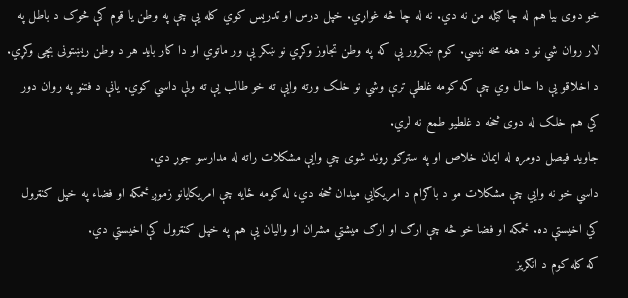خو دوی بیا هم له چا ګیله من نه دي. نه له چا څه غواړي. خپل درس او تدریس کوي کله یې چې په وطن یا قوم کې څوک د باطل په لار روان شي نو د هغه مخه نیسي. کوم ښکرور یې که په وطن تجاوز وکړي نو ښکر یې ور ماتوي او دا کار باید هر د وطن ریښتونی بچی وکړي.
د اخلاقو یې دا حال وي چې که کومه غلطې ترې وشي نو خلک ورته وایې ته خو طالب یې ته ولې داسي کوي. یانې د فتنو په روان دور کي هم خلک له دوی څخه د غلطیو طمع نه لري.
جاوید فیصل دومره له ایمان خلاص او په سترګو ړوند شوی چي وایې مشکلات راته له مدارسو جوړ دي.
داسي خو نه وایي چې مشکلات مو د باګرام د امریکایي میدان څخه دي، له کومه ځایه چې امریکایانو زموږ ځمکه او فضاء په خپل کنټرول کي اخیستې ده. ځمکه او فضا خو څه چې ارګ او ارګ میشتي مشران او والیان یې هم په خپل کنټرول کې اخیستي دي.
که کله کوم د انګریز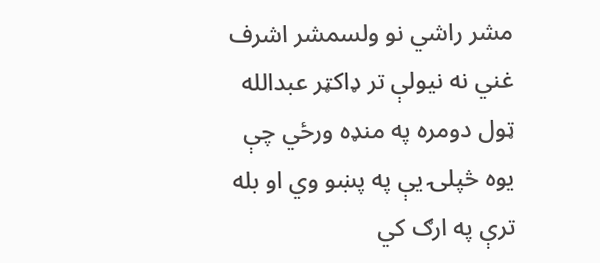مشر راشي نو ولسمشر اشرف غني نه نیولې تر ډاکټر عبدالله ټول دومره په منډه ورځي چې یوه څپلۍ یې په پښو وي او بله ترې په ارګ کي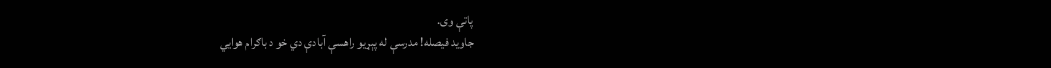پاتې وی.
جاوید فیصله! مدرسې له پېړیو راهسې آبادې دي خو د باګرام هوایي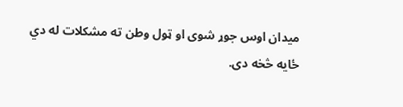میدان اوس جوړ شوی او ټول وطن ته مشکلات له دي ځایه څخه دی.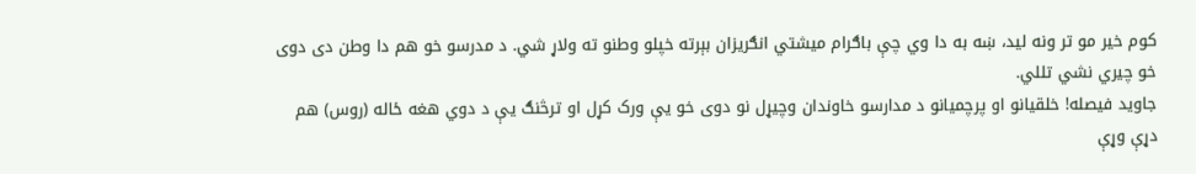کوم خیر مو تر ونه لید، ښه به دا وي چې باګرام میشتي انګریزان بېرته خپلو وطنو ته ولاړ شي. د مدرسو خو هم دا وطن دی دوی خو چیري نشي تللي.
جاوید فیصله! خلقیانو او پرچمیانو د مدارسو خاوندان وچیړل نو دوی خو یې ورک کړل او ترڅنګ یې د دوي هغه ځاله (روس) هم دړې وړې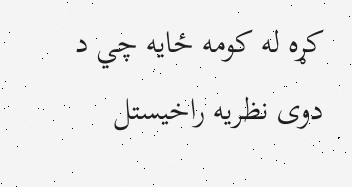کړه له کومه ځایه چي د دوی نظریه راخیستل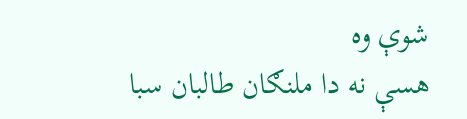شوې وه
هسې نه دا ملنګان طالبان سبا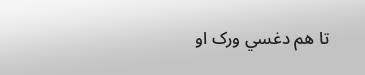تا هم دغسي ورک او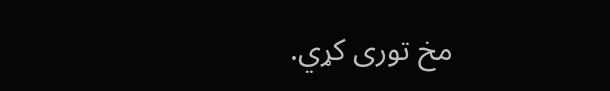مخ توری کړي.